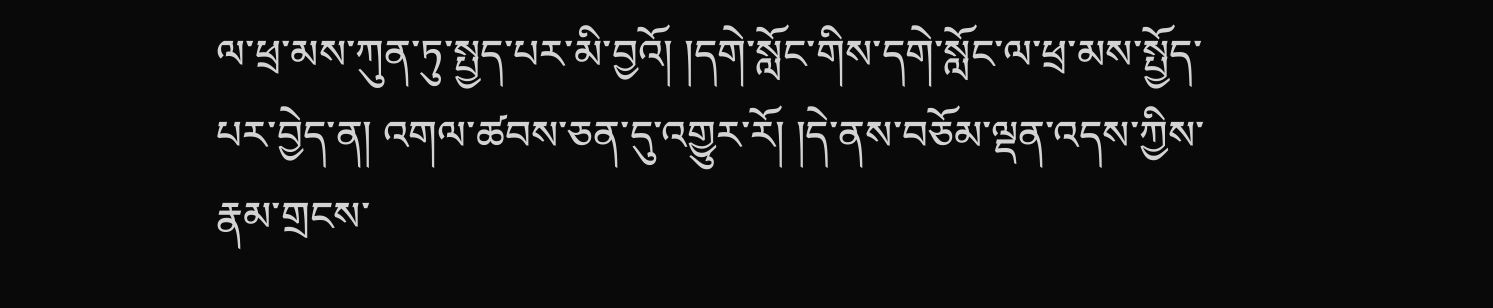ལ་ཕྲ་མས་ཀུན་ཏུ་སྤྱད་པར་མི་བྱའོ། །དགེ་སློང་གིས་དགེ་སློང་ལ་ཕྲ་མས་སྤྱོད་པར་བྱེད་ན། འགལ་ཚབས་ཅན་དུ་འགྱུར་རོ། །དེ་ནས་བཅོམ་ལྡན་འདས་ཀྱིས་རྣམ་གྲངས་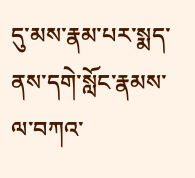དུ་མས་རྣམ་པར་སྨད་ནས་དགེ་སློང་རྣམས་ལ་བཀའ་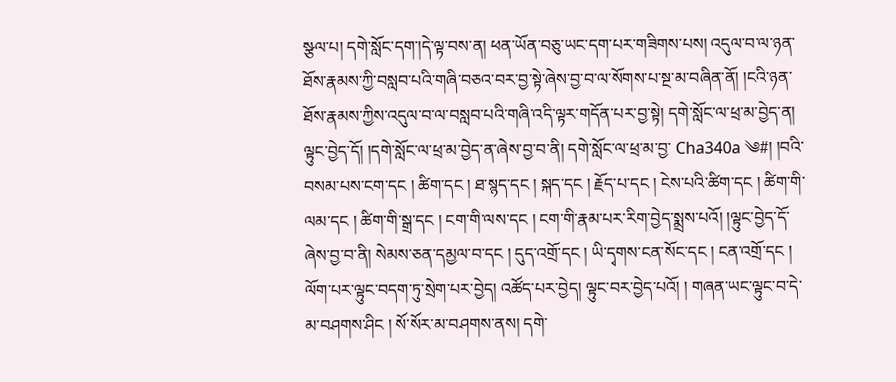སྩལ་པ། དགེ་སློང་དག་།དེ་ལྟ་བས་ན། ཕན་ཡོན་བཅུ་ཡང་དག་པར་གཟིགས་པས། འདུལ་བ་ལ་ཉན་ཐོས་རྣམས་ཀྱི་བསླབ་པའི་གཞི་བཅའ་བར་བྱ་སྟེ་ཞེས་བྱ་བ་ལ་སོགས་པ་སྔ་མ་བཞིན་ནོ། །ངའི་ཉན་ཐོས་རྣམས་ཀྱིས་འདུལ་བ་ལ་བསླབ་པའི་གཞི་འདི་ལྟར་གདོན་པར་བྱ་སྟེ། དགེ་སློང་ལ་ཕྲ་མ་བྱེད་ན། ལྟུང་བྱེད་དོ། །དགེ་སློང་ལ་ཕྲ་མ་བྱེད་ན་ཞེས་བྱ་བ་ནི། དགེ་སློང་ལ་ཕྲ་མ་བྱ་ Cha340a ༄#། །བའི་བསམ་པས་ངག་དང ། ཚིག་དང ། ཐ་སྙད་དང ། སྐད་དང ། རྗོད་པ་དང ། ངེས་པའི་ཚིག་དང ། ཚིག་གི་ལམ་དང ། ཚིག་གི་སྒྲ་དང ། ངག་གི་ལས་དང ། ངག་གི་རྣམ་པར་རིག་བྱེད་སྨྲས་པའོ། །ལྟུང་བྱེད་དོ་ཞེས་བྱ་བ་ནི། སེམས་ཅན་དམྱལ་བ་དང ། དུད་འགྲོ་དང ། ཡི་དྭགས་ངན་སོང་དང ། ངན་འགྲོ་དང ། ལོག་པར་ལྟུང་བདག་ཏུ་སྲེག་པར་བྱེད། འཚོད་པར་བྱེད། ལྟུང་བར་བྱེད་པའོ། ། གཞན་ཡང་ལྟུང་བ་དེ་མ་བཤགས་ཤིང ། སོ་སོར་མ་བཤགས་ནས། དགེ་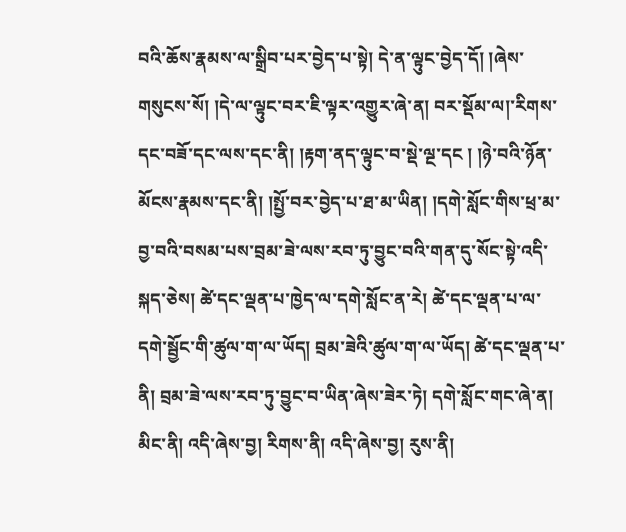བའི་ཆོས་རྣམས་ལ་སྒྲིབ་པར་བྱེད་པ་སྟེ། དེ་ན་ལྟུང་བྱེད་དོ། །ཞེས་གསུངས་སོ། །དེ་ལ་ལྟུང་བར་ཇི་ལྟར་འགྱུར་ཞེ་ན། བར་སྡོམ་ལ།་རིགས་དང་བཟོ་དང་ལས་དང་ནི། །རྟག་ནད་ལྟུང་བ་སྡེ་ལྔ་དང ། །ཉེ་བའི་ཉོན་མོངས་རྣམས་དང་ནི། །སྤྱོ་བར་བྱེད་པ་ཐ་མ་ཡིན། །དགེ་སློང་གིས་ཕྲ་མ་བྱ་བའི་བསམ་པས་བྲམ་ཟེ་ལས་རབ་ཏུ་བྱུང་བའི་གན་དུ་སོང་སྟེ་འདི་སྐད་ཅེས། ཚེ་དང་ལྡན་པ་ཁྱེད་ལ་དགེ་སློང་ན་རེ། ཚེ་དང་ལྡན་པ་ལ་དགེ་སྦྱོང་གི་ཚུལ་ག་ལ་ཡོད། བྲམ་ཟེའི་ཚུལ་ག་ལ་ཡོད། ཚེ་དང་ལྡན་པ་ནི། བྲམ་ཟེ་ལས་རབ་ཏུ་བྱུང་བ་ཡིན་ཞེས་ཟེར་ཏེ། དགེ་སློང་གང་ཞེ་ན། མིང་ནི། འདི་ཞེས་བྱ། རིགས་ནི། འདི་ཞེས་བྱ། རུས་ནི།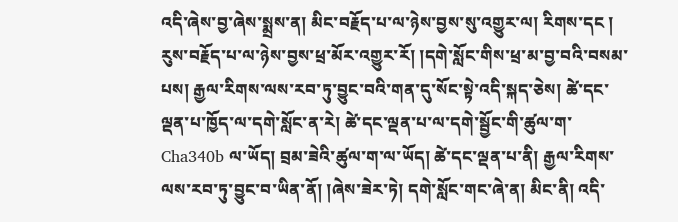འདི་ཞེས་བྱ་ཞེས་སྨྲས་ན། མིང་བརྗོད་པ་ལ་ཉེས་བྱས་སུ་འགྱུར་ལ། རིགས་དང ། རུས་བརྗོད་པ་ལ་ཉེས་བྱས་ཕྲ་མོར་འགྱུར་རོ། །དགེ་སློང་གིས་ཕྲ་མ་བྱ་བའི་བསམ་པས། རྒྱལ་རིགས་ལས་རབ་ཏུ་བྱུང་བའི་གན་དུ་སོང་སྟེ་འདི་སྐད་ཅེས། ཚེ་དང་ལྡན་པ་ཁྱོད་ལ་དགེ་སློང་ན་རེ། ཚེ་དང་ལྡན་པ་ལ་དགེ་སྦྱོང་གི་ཚུལ་ག་ Cha340b ལ་ཡོད། བྲམ་ཟེའི་ཚུལ་ག་ལ་ཡོད། ཚེ་དང་ལྡན་པ་ནི། རྒྱལ་རིགས་ལས་རབ་ཏུ་བྱུང་བ་ཡིན་ནོ། །ཞེས་ཟེར་ཏེ། དགེ་སློང་གང་ཞེ་ན། མིང་ནི། འདི་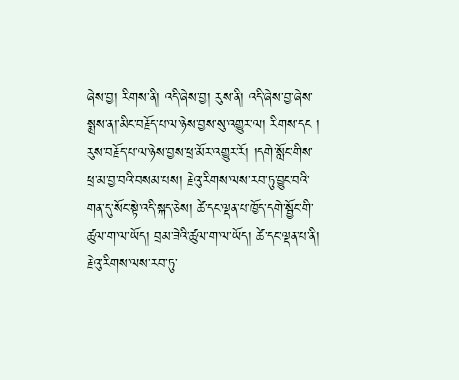ཞེས་བྱ། རིགས་ནི། འདི་ཞེས་བྱ། རུས་ནི། འདི་ཞེས་བྱ་ཞེས་སྨྲས་ན།་མིང་བརྗོད་པ་ལ་ཉེས་བྱས་སུ་འགྱུར་ལ། རིགས་དང ། རུས་བརྗོད་པ་ལ་ཉེས་བྱས་ཕྲ་མོར་འགྱུར་རོ། །དགེ་སློང་གིས་ཕྲ་མ་བྱ་བའི་བསམ་པས། རྗེའུ་རིགས་ལས་རབ་ཏུ་བྱུང་བའི་གན་དུ་སོང་སྟེ་འདི་སྐད་ཅེས། ཚེ་དང་ལྡན་པ་ཁྱོད་དགེ་སྦྱོང་གི་ཚུལ་ག་ལ་ཡོད། བྲམ་ཟེའི་ཚུལ་ག་ལ་ཡོད། ཚེ་དང་ལྡན་པ་ནི། རྗེའུ་རིགས་ལས་རབ་ཏུ་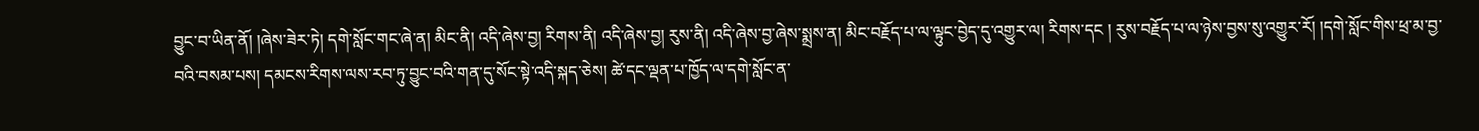བྱུང་བ་ཡིན་ནོ། །ཞེས་ཟེར་ཏེ། དགེ་སློང་གང་ཞེ་ན། མིང་ནི། འདི་ཞེས་བྱ། རིགས་ནི། འདི་ཞེས་བྱ། རུས་ནི། འདི་ཞེས་བྱ་ཞེས་སྨྲས་ན། མིང་བརྗོད་པ་ལ་ལྟུང་བྱེད་དུ་འགྱུར་ལ། རིགས་དང ། རུས་བརྗོད་པ་ལ་ཉེས་བྱས་སུ་འགྱུར་རོ། །དགེ་སློང་གིས་ཕྲ་མ་བྱ་བའི་བསམ་པས། དམངས་རིགས་ལས་རབ་ཏུ་བྱུང་བའི་གན་དུ་སོང་སྟེ་འདི་སྐད་ཅེས། ཚེ་དང་ལྡན་པ་ཁྱོད་ལ་དགེ་སློང་ན་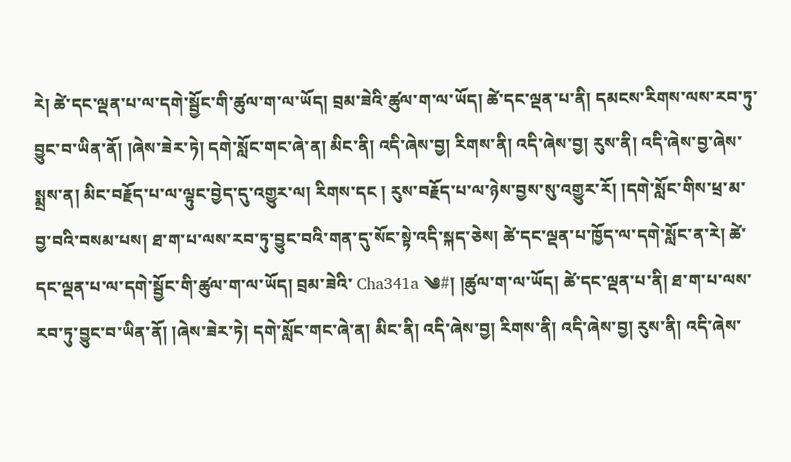རེ། ཚེ་དང་ལྡན་པ་ལ་དགེ་སྦྱོང་གི་ཚུལ་ག་ལ་ཡོད། བྲམ་ཟེའི་ཚུལ་ག་ལ་ཡོད། ཚེ་དང་ལྡན་པ་ནི། དམངས་རིགས་ལས་རབ་ཏུ་བྱུང་བ་ཡིན་ནོ། །ཞེས་ཟེར་ཏེ། དགེ་སློང་གང་ཞེ་ན། མིང་ནི། འདི་ཞེས་བྱ། རིགས་ནི། འདི་ཞེས་བྱ། རུས་ནི། འདི་ཞེས་བྱ་ཞེས་སྨྲས་ན། མིང་བརྗོད་པ་ལ་ལྟུང་བྱེད་དུ་འགྱུར་ལ། རིགས་དང ། རུས་བརྗོད་པ་ལ་ཉེས་བྱས་སུ་འགྱུར་རོ། །དགེ་སློང་གིས་ཕྲ་མ་བྱ་བའི་བསམ་པས། ཐ་ག་པ་ལས་རབ་ཏུ་བྱུང་བའི་གན་དུ་སོང་སྟེ་འདི་སྐད་ཅེས། ཚེ་དང་ལྡན་པ་ཁྱོད་ལ་དགེ་སློང་ན་རེ། ཚེ་དང་ལྡན་པ་ལ་དགེ་སྦྱོང་གི་ཚུལ་ག་ལ་ཡོད། བྲམ་ཟེའི་ Cha341a ༄#། །ཚུལ་ག་ལ་ཡོད། ཚེ་དང་ལྡན་པ་ནི། ཐ་ག་པ་ལས་རབ་ཏུ་བྱུང་བ་ཡིན་ནོ། །ཞེས་ཟེར་ཏེ། དགེ་སློང་གང་ཞེ་ན། མིང་ནི། འདི་ཞེས་བྱ། རིགས་ནི། འདི་ཞེས་བྱ། རུས་ནི། འདི་ཞེས་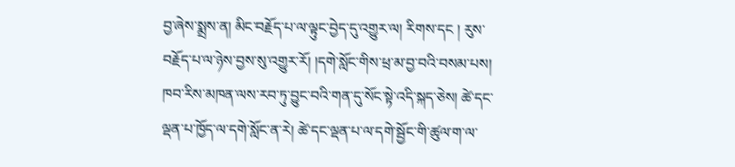བྱ་ཞེས་སྨྲས་ན། མིང་བརྗོད་པ་ལ་ལྟུང་བྱེད་དུ་འགྱུར་ལ། རིགས་དང ། རུས་བརྗོད་པ་ལ་ཉེས་བྱས་སུ་འགྱུར་རོ། །དགེ་སློང་གིས་ཕྲ་མ་བྱ་བའི་བསམ་པས། ཁབ་རིས་མཁན་ལས་རབ་ཏུ་བྱུང་བའི་གན་དུ་སོང་སྟེ་འདི་སྐད་ཅེས། ཚེ་དང་ལྡན་པ་ཁྱོད་ལ་དགེ་སློང་ན་རེ། ཚེ་དང་ལྡན་པ་ལ་དགེ་སྦྱོང་གི་ཚུལ་ག་ལ་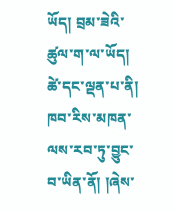ཡོད། བྲམ་ཟེའི་ཚུལ་ག་ལ་ཡོད། ཚེ་དང་ལྡན་པ་ནི། ཁབ་རིས་མཁན་ལས་རབ་ཏུ་བྱུང་བ་ཡིན་ནོ། །ཞེས་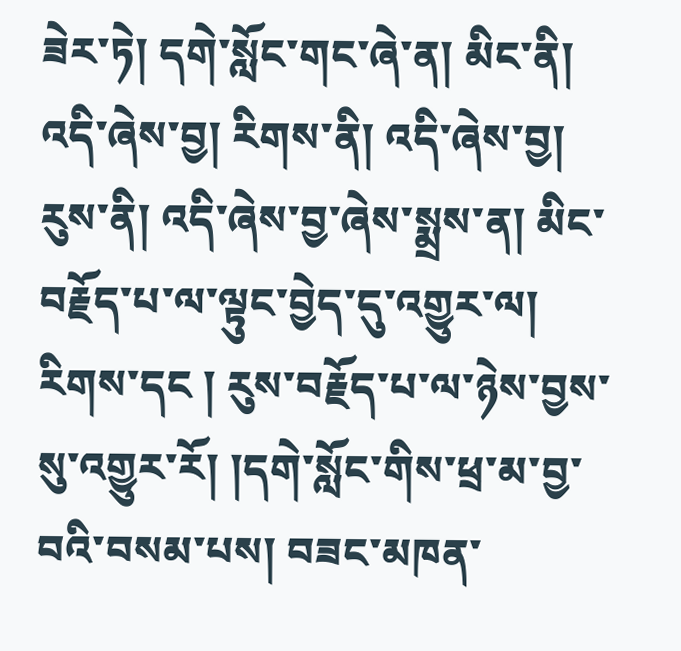ཟེར་ཏེ། དགེ་སློང་གང་ཞེ་ན། མིང་ནི། འདི་ཞེས་བྱ། རིགས་ནི། འདི་ཞེས་བྱ། རུས་ནི། འདི་ཞེས་བྱ་ཞེས་སྨྲས་ན། མིང་བརྗོད་པ་ལ་ལྟུང་བྱེད་དུ་འགྱུར་ལ། རིགས་དང ། རུས་བརྗོད་པ་ལ་ཉེས་བྱས་སུ་འགྱུར་རོ། །དགེ་སློང་གིས་ཕྲ་མ་བྱ་བའི་བསམ་པས། བཟང་མཁན་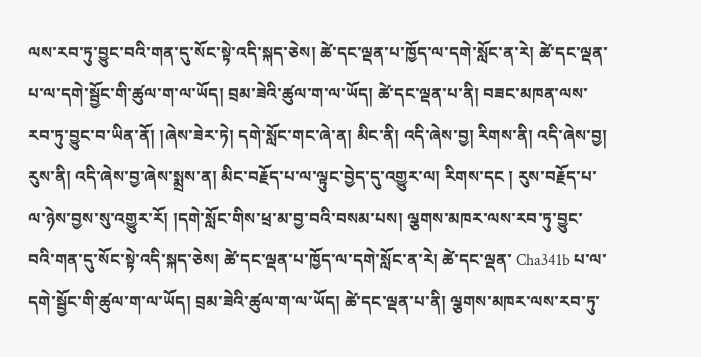ལས་རབ་ཏུ་བྱུང་བའི་གན་དུ་སོང་སྟེ་འདི་སྐད་ཅེས། ཚེ་དང་ལྡན་པ་ཁྱོད་ལ་དགེ་སློང་ན་རེ། ཚེ་དང་ལྡན་པ་ལ་དགེ་སྦྱོང་གི་ཚུལ་ག་ལ་ཡོད། བྲམ་ཟེའི་ཚུལ་ག་ལ་ཡོད། ཚེ་དང་ལྡན་པ་ནི། བཟང་མཁན་ལས་རབ་ཏུ་བྱུང་བ་ཡིན་ནོ། །ཞེས་ཟེར་ཏེ། དགེ་སློང་གང་ཞེ་ན། མིང་ནི། འདི་ཞེས་བྱ། རིགས་ནི། འདི་ཞེས་བྱ། རུས་ནི། འདི་ཞེས་བྱ་ཞེས་སྨྲས་ན། མིང་བརྗོད་པ་ལ་ལྟུང་བྱེད་དུ་འགྱུར་ལ། རིགས་དང ། རུས་བརྗོད་པ་ལ་ཉེས་བྱས་སུ་འགྱུར་རོ། །དགེ་སློང་གིས་ཕྲ་མ་བྱ་བའི་བསམ་པས། ལྕགས་མཁར་ལས་རབ་ཏུ་བྱུང་བའི་གན་དུ་སོང་སྟེ་འདི་སྐད་ཅེས། ཚེ་དང་ལྡན་པ་ཁྱོད་ལ་དགེ་སློང་ན་རེ། ཚེ་དང་ལྡན་ Cha341b པ་ལ་དགེ་སྦྱོང་གི་ཚུལ་ག་ལ་ཡོད། བྲམ་ཟེའི་ཚུལ་ག་ལ་ཡོད། ཚེ་དང་ལྡན་པ་ནི། ལྕགས་མཁར་ལས་རབ་ཏུ་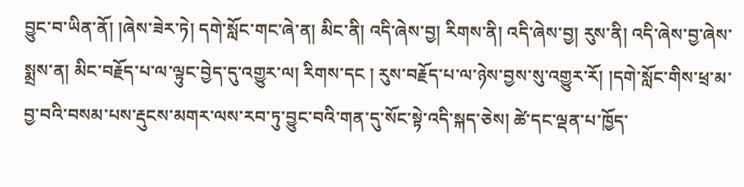བྱུང་བ་ཡིན་ནོ། །ཞེས་ཟེར་ཏེ། དགེ་སློང་གང་ཞེ་ན། མིང་ནི། འདི་ཞེས་བྱ། རིགས་ནི། འདི་ཞེས་བྱ། རུས་ནི། འདི་ཞེས་བྱ་ཞེས་སྨྲས་ན། མིང་བརྗོད་པ་ལ་ལྟུང་བྱེད་དུ་འགྱུར་ལ། རིགས་དང ། རུས་བརྗོད་པ་ལ་ཉེས་བྱས་སུ་འགྱུར་རོ། །དགེ་སློང་གིས་ཕྲ་མ་བྱ་བའི་བསམ་པས་རྡུངས་མགར་ལས་རབ་ཏུ་བྱུང་བའི་གན་དུ་སོང་སྟེ་འདི་སྐད་ཅེས། ཚེ་དང་ལྡན་པ་ཁྱོད་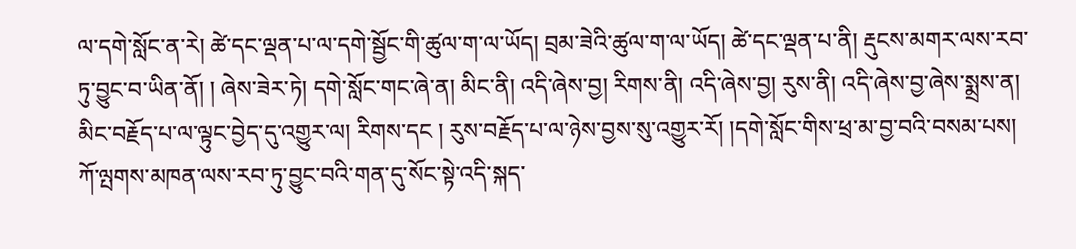ལ་དགེ་སློང་ན་རེ། ཚེ་དང་ལྡན་པ་ལ་དགེ་སྦྱོང་གི་ཚུལ་ག་ལ་ཡོད། བྲམ་ཟེའི་ཚུལ་ག་ལ་ཡོད། ཚེ་དང་ལྡན་པ་ནི། རྡུངས་མགར་ལས་རབ་ཏུ་བྱུང་བ་ཡིན་ནོ། ། ཞེས་ཟེར་ཏེ། དགེ་སློང་གང་ཞེ་ན། མིང་ནི། འདི་ཞེས་བྱ། རིགས་ནི། འདི་ཞེས་བྱ། རུས་ནི། འདི་ཞེས་བྱ་ཞེས་སྨྲས་ན། མིང་བརྗོད་པ་ལ་ལྟུང་བྱེད་དུ་འགྱུར་ལ། རིགས་དང ། རུས་བརྗོད་པ་ལ་ཉེས་བྱས་སུ་འགྱུར་རོ། །དགེ་སློང་གིས་ཕྲ་མ་བྱ་བའི་བསམ་པས། ཀོ་ལྤགས་མཁན་ལས་རབ་ཏུ་བྱུང་བའི་གན་དུ་སོང་སྟེ་འདི་སྐད་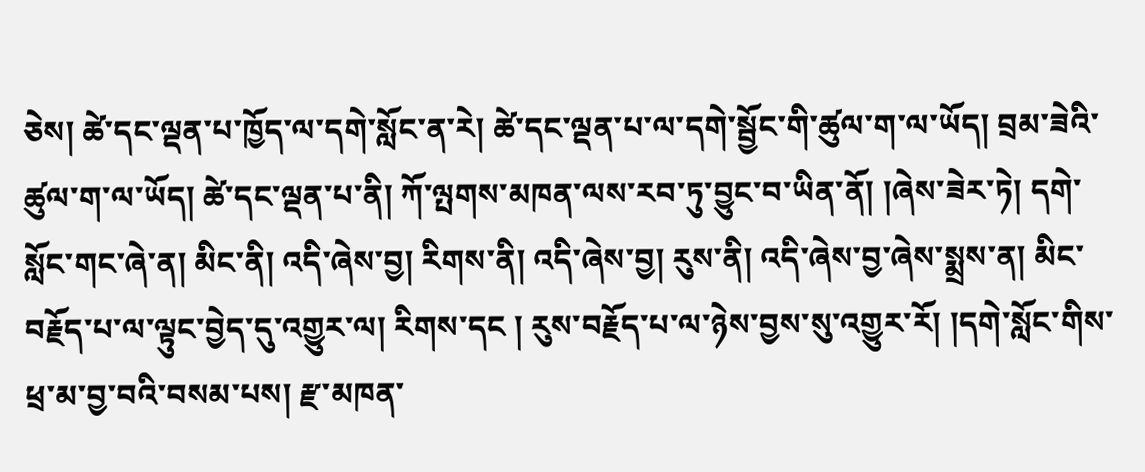ཅེས། ཚེ་དང་ལྡན་པ་ཁྱོད་ལ་དགེ་སློང་ན་རེ། ཚེ་དང་ལྡན་པ་ལ་དགེ་སྦྱོང་གི་ཚུལ་ག་ལ་ཡོད། བྲམ་ཟེའི་ཚུལ་ག་ལ་ཡོད། ཚེ་དང་ལྡན་པ་ནི། ཀོ་ལྤགས་མཁན་ལས་རབ་ཏུ་བྱུང་བ་ཡིན་ནོ། །ཞེས་ཟེར་ཏེ། དགེ་སློང་གང་ཞེ་ན། མིང་ནི། འདི་ཞེས་བྱ། རིགས་ནི། འདི་ཞེས་བྱ། རུས་ནི། འདི་ཞེས་བྱ་ཞེས་སྨྲས་ན། མིང་བརྗོད་པ་ལ་ལྟུང་བྱེད་དུ་འགྱུར་ལ། རིགས་དང ། རུས་བརྗོད་པ་ལ་ཉེས་བྱས་སུ་འགྱུར་རོ། །དགེ་སློང་གིས་ཕྲ་མ་བྱ་བའི་བསམ་པས། རྫ་མཁན་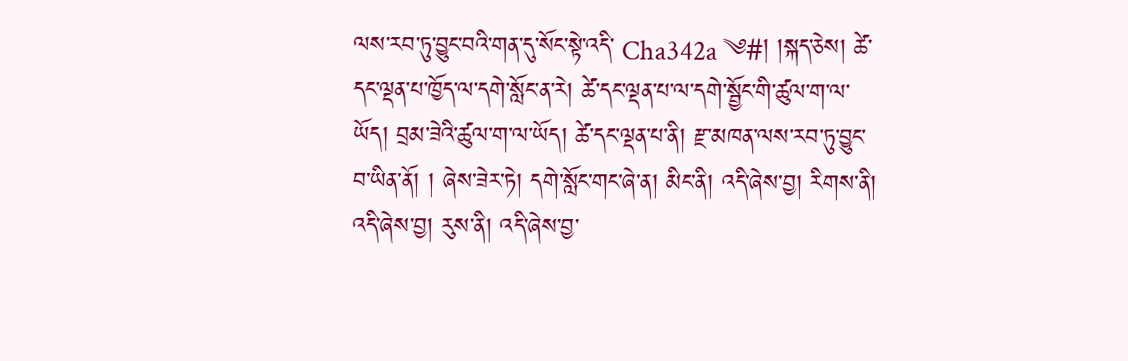ལས་རབ་ཏུ་བྱུང་བའི་གན་དུ་སོང་སྟེ་འདི་ Cha342a ༄#། །སྐད་ཅེས། ཚེ་དང་ལྡན་པ་ཁྱོད་ལ་དགེ་སློང་ན་རེ། ཚེ་དང་ལྡན་པ་ལ་དགེ་སྦྱོང་གི་ཚུལ་ག་ལ་ཡོད། བྲམ་ཟེའི་ཚུལ་ག་ལ་ཡོད། ཚེ་དང་ལྡན་པ་ནི། རྫ་མཁན་ལས་རབ་ཏུ་བྱུང་བ་ཡིན་ནོ། ། ཞེས་ཟེར་ཏེ། དགེ་སློང་གང་ཞེ་ན། མིང་ནི། འདི་ཞེས་བྱ། རིགས་ནི། འདི་ཞེས་བྱ། རུས་ནི། འདི་ཞེས་བྱ་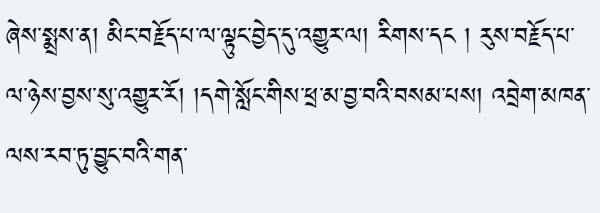ཞེས་སྨྲས་ན། མིང་བརྗོད་པ་ལ་ལྟུང་བྱེད་དུ་འགྱུར་ལ། རིགས་དང ། རུས་བརྗོད་པ་ལ་ཉེས་བྱས་སུ་འགྱུར་རོ། །དགེ་སློང་གིས་ཕྲ་མ་བྱ་བའི་བསམ་པས། འབྲེག་མཁན་ལས་རབ་ཏུ་བྱུང་བའི་གན་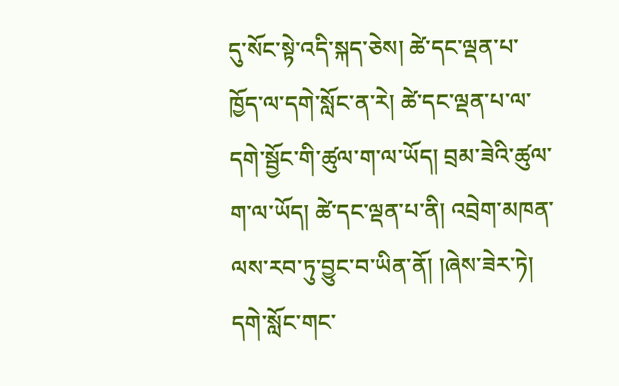དུ་སོང་སྟེ་འདི་སྐད་ཅེས། ཚེ་དང་ལྡན་པ་ཁྱོད་ལ་དགེ་སློང་ན་རེ། ཚེ་དང་ལྡན་པ་ལ་དགེ་སྦྱོང་གི་ཚུལ་ག་ལ་ཡོད། བྲམ་ཟེའི་ཚུལ་ག་ལ་ཡོད། ཚེ་དང་ལྡན་པ་ནི། འབྲེག་མཁན་ལས་རབ་ཏུ་བྱུང་བ་ཡིན་ནོ། །ཞེས་ཟེར་ཏེ། དགེ་སློང་གང་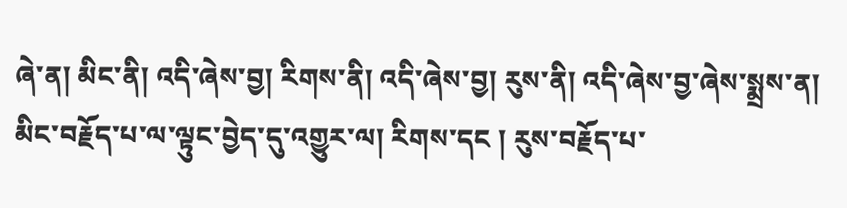ཞེ་ན། མིང་ནི། འདི་ཞེས་བྱ། རིགས་ནི། འདི་ཞེས་བྱ། རུས་ནི། འདི་ཞེས་བྱ་ཞེས་སྨྲས་ན། མིང་བརྗོད་པ་ལ་ལྟུང་བྱེད་དུ་འགྱུར་ལ། རིགས་དང ། རུས་བརྗོད་པ་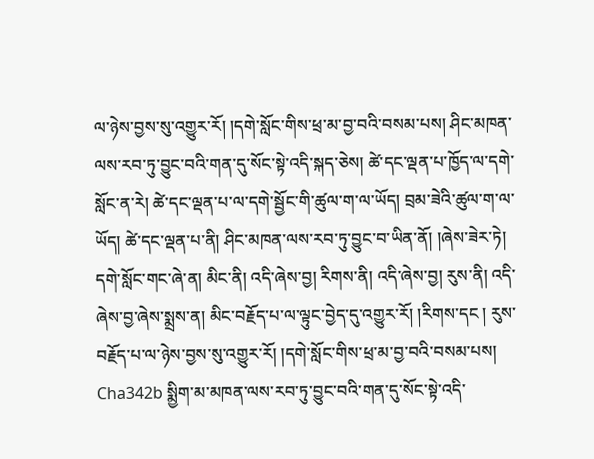ལ་ཉེས་བྱས་སུ་འགྱུར་རོ། །དགེ་སློང་གིས་ཕྲ་མ་བྱ་བའི་བསམ་པས། ཤིང་མཁན་ལས་རབ་ཏུ་བྱུང་བའི་གན་དུ་སོང་སྟེ་འདི་སྐད་ཅེས། ཚེ་དང་ལྡན་པ་ཁྱོད་ལ་དགེ་སློང་ན་རེ། ཚེ་དང་ལྡན་པ་ལ་དགེ་སྦྱོང་གི་ཚུལ་ག་ལ་ཡོད། བྲམ་ཟེའི་ཚུལ་ག་ལ་ཡོད། ཚེ་དང་ལྡན་པ་ནི། ཤིང་མཁན་ལས་རབ་ཏུ་བྱུང་བ་ཡིན་ནོ། །ཞེས་ཟེར་ཏེ། དགེ་སློང་གང་ཞེ་ན། མིང་ནི། འདི་ཞེས་བྱ། རིགས་ནི། འདི་ཞེས་བྱ། རུས་ནི། འདི་ཞེས་བྱ་ཞེས་སྨྲས་ན། མིང་བརྗོད་པ་ལ་ལྟུང་བྱེད་དུ་འགྱུར་རོ། །རིགས་དང ། རུས་བརྗོད་པ་ལ་ཉེས་བྱས་སུ་འགྱུར་རོ། །དགེ་སློང་གིས་ཕྲ་མ་བྱ་བའི་བསམ་པས། Cha342b སྨྱིག་མ་མཁན་ལས་རབ་ཏུ་བྱུང་བའི་གན་དུ་སོང་སྟེ་འདི་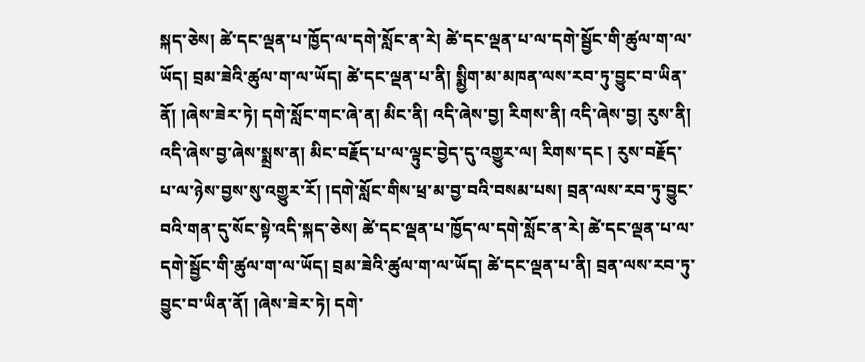སྐད་ཅེས། ཚེ་དང་ལྡན་པ་ཁྱོད་ལ་དགེ་སློང་ན་རེ། ཚེ་དང་ལྡན་པ་ལ་དགེ་སྦྱོང་གི་ཚུལ་ག་ལ་ཡོད། བྲམ་ཟེའི་ཚུལ་ག་ལ་ཡོད། ཚེ་དང་ལྡན་པ་ནི། སྨྱིག་མ་མཁན་ལས་རབ་ཏུ་བྱུང་བ་ཡིན་ནོ། །ཞེས་ཟེར་ཏེ། དགེ་སློང་གང་ཞེ་ན། མིང་ནི། འདི་ཞེས་བྱ། རིགས་ནི། འདི་ཞེས་བྱ། རུས་ནི། འདི་ཞེས་བྱ་ཞེས་སྨྲས་ན། མིང་བརྗོད་པ་ལ་ལྟུང་བྱེད་དུ་འགྱུར་ལ། རིགས་དང ། རུས་བརྗོད་པ་ལ་ཉེས་བྱས་སུ་འགྱུར་རོ། །དགེ་སློང་གིས་ཕྲ་མ་བྱ་བའི་བསམ་པས། བྲན་ལས་རབ་ཏུ་བྱུང་བའི་གན་དུ་སོང་སྟེ་འདི་སྐད་ཅེས། ཚེ་དང་ལྡན་པ་ཁྱོད་ལ་དགེ་སློང་ན་རེ། ཚེ་དང་ལྡན་པ་ལ་དགེ་སྦྱོང་གི་ཚུལ་ག་ལ་ཡོད། བྲམ་ཟེའི་ཚུལ་ག་ལ་ཡོད། ཚེ་དང་ལྡན་པ་ནི། བྲན་ལས་རབ་ཏུ་བྱུང་བ་ཡིན་ནོ། །ཞེས་ཟེར་ཏེ། དགེ་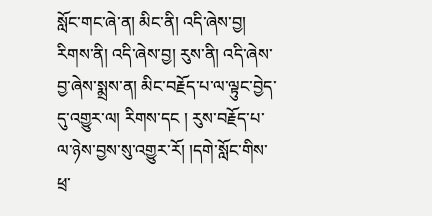སློང་གང་ཞེ་ན། མིང་ནི། འདི་ཞེས་བྱ། རིགས་ནི། འདི་ཞེས་བྱ། རུས་ནི། འདི་ཞེས་བྱ་ཞེས་སྨྲས་ན། མིང་བརྗོད་པ་ལ་ལྟུང་བྱེད་དུ་འགྱུར་ལ། རིགས་དང ། རུས་བརྗོད་པ་ལ་ཉེས་བྱས་སུ་འགྱུར་རོ། །དགེ་སློང་གིས་ཕྲ་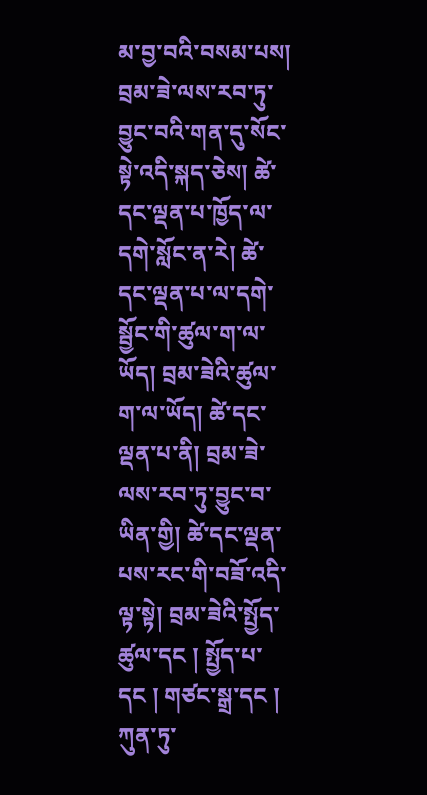མ་བྱ་བའི་བསམ་པས། བྲམ་ཟེ་ལས་རབ་ཏུ་བྱུང་བའི་གན་དུ་སོང་སྟེ་འདི་སྐད་ཅེས། ཚེ་དང་ལྡན་པ་ཁྱོད་ལ་དགེ་སློང་ན་རེ། ཚེ་དང་ལྡན་པ་ལ་དགེ་སྦྱོང་གི་ཚུལ་ག་ལ་ཡོད། བྲམ་ཟེའི་ཚུལ་ག་ལ་ཡོད། ཚེ་དང་ལྡན་པ་ནི། བྲམ་ཟེ་ལས་རབ་ཏུ་བྱུང་བ་ཡིན་གྱི། ཚེ་དང་ལྡན་པས་རང་གི་བཟོ་འདི་ལྟ་སྟེ། བྲམ་ཟེའི་སྤྱོད་ཚུལ་དང ། སྤྱོད་པ་དང ། གཙང་སྒྲ་དང ། ཀུན་ཏུ་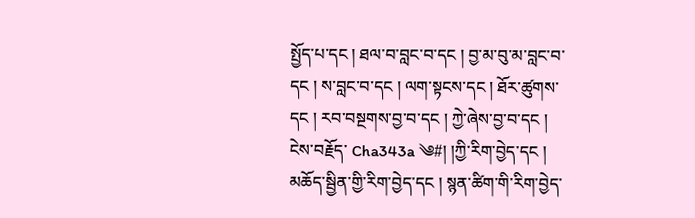སྤྱོད་པ་དང ། ཐལ་བ་བླང་བ་དང ། བྱ་མ་བུ་མ་བླང་བ་དང ། ས་བླང་བ་དང ། ལག་སྟངས་དང ། ཐོར་ཚུགས་དང ། རབ་བསྔགས་བྱ་བ་དང ། ཀྱེ་ཞེས་བྱ་བ་དང ། ངེས་བརྗོད་ Cha343a ༄#། །ཀྱི་རིག་བྱེད་དང ། མཆོད་སྦྱིན་གྱི་རིག་བྱེད་དང ། སྙན་ཚིག་གི་རིག་བྱེད་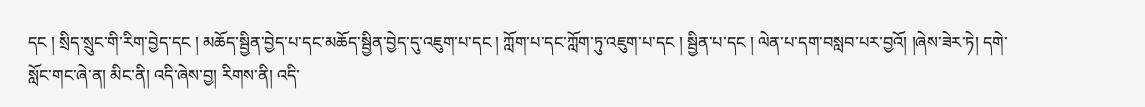དང ། སྲིད་སྲུང་གི་རིག་བྱེད་དང ། མཆོད་སྦྱིན་བྱེད་པ་དང་མཆོད་སྦྱིན་བྱེད་དུ་འཇུག་པ་དང ། ཀློག་པ་དང་ཀློག་ཏུ་འཇུག་པ་དང ། སྦྱིན་པ་དང ། ལེན་པ་དག་བསླབ་པར་བྱའོ། །ཞེས་ཟེར་ཏེ། དགེ་སློང་གང་ཞེ་ན། མིང་ནི། འདི་ཞེས་བྱ། རིགས་ནི། འདི་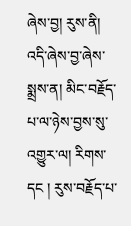ཞེས་བྱ། རུས་ནི། འདི་ཞེས་བྱ་ཞེས་སྨྲས་ན། མིང་བརྗོད་པ་ལ་ཉེས་བྱས་སུ་འགྱུར་ལ། རིགས་དང ། རུས་བརྗོད་པ་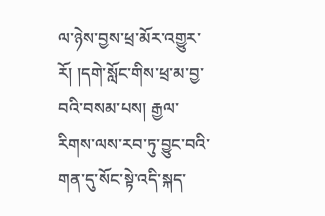ལ་ཉེས་བྱས་ཕྲ་མོར་འགྱུར་རོ། །དགེ་སློང་གིས་ཕྲ་མ་བྱ་བའི་བསམ་པས། རྒྱལ་རིགས་ལས་རབ་ཏུ་བྱུང་བའི་གན་དུ་སོང་སྟེ་འདི་སྐད་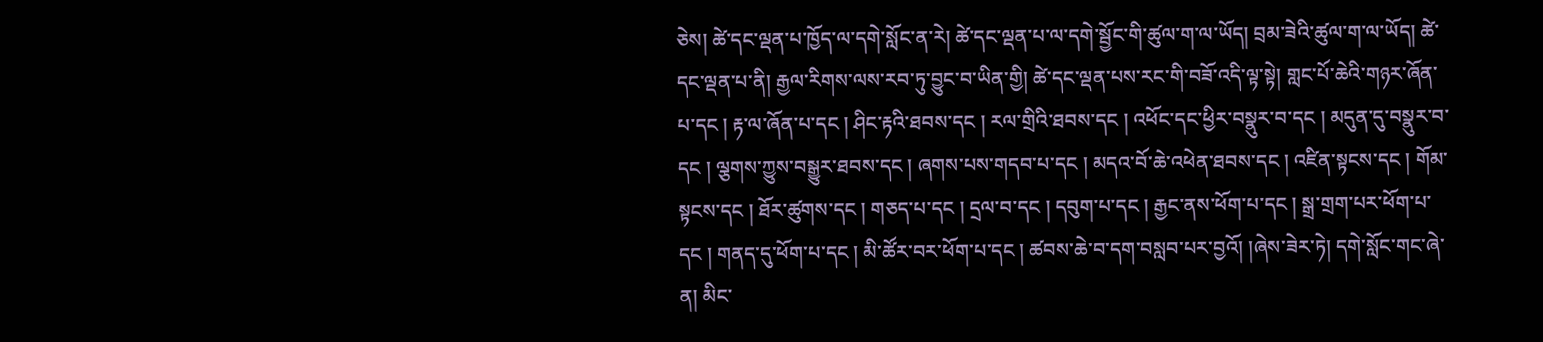ཅེས། ཚེ་དང་ལྡན་པ་ཁྱོད་ལ་དགེ་སློང་ན་རེ། ཚེ་དང་ལྡན་པ་ལ་དགེ་སྦྱོང་གི་ཚུལ་ག་ལ་ཡོད། བྲམ་ཟེའི་ཚུལ་ག་ལ་ཡོད། ཚེ་དང་ལྡན་པ་ནི། རྒྱལ་རིགས་ལས་རབ་ཏུ་བྱུང་བ་ཡིན་གྱི། ཚེ་དང་ལྡན་པས་རང་གི་བཟོ་འདི་ལྟ་སྟེ། གླང་པོ་ཆེའི་གཉར་ཞོན་པ་དང ། རྟ་ལ་ཞོན་པ་དང ། ཤིང་རྟའི་ཐབས་དང ། རལ་གྲིའི་ཐབས་དང ། འཕོང་དང་ཕྱིར་བསྣུར་བ་དང ། མདུན་དུ་བསྣུར་བ་དང ། ལྕགས་ཀྱུས་བསྒྱུར་ཐབས་དང ། ཞགས་པས་གདབ་པ་དང ། མདའ་བོ་ཆེ་འཕེན་ཐབས་དང ། འཛིན་སྟངས་དང ། གོམ་སྟངས་དང ། ཐོར་ཚུགས་དང ། གཅད་པ་དང ། དྲལ་བ་དང ། དབུག་པ་དང ། རྒྱང་ནས་ཕོག་པ་དང ། སྒྲ་གྲག་པར་ཕོག་པ་དང ། གནད་དུ་ཕོག་པ་དང ། མི་ཚོར་བར་ཕོག་པ་དང ། ཚབས་ཆེ་བ་དག་བསླབ་པར་བྱའོ། །ཞེས་ཟེར་ཏེ། དགེ་སློང་གང་ཞེ་ན། མིང་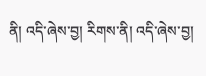ནི། འདི་ཞེས་བྱ། རིགས་ནི། འདི་ཞེས་བྱ།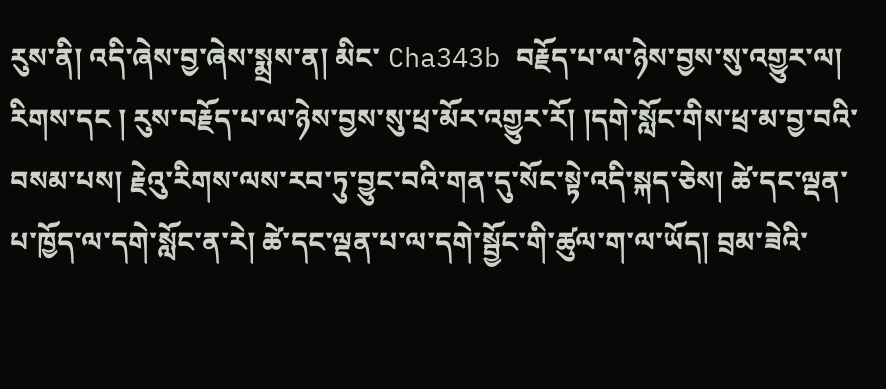རུས་ནི། འདི་ཞེས་བྱ་ཞེས་སྨྲས་ན། མིང་ Cha343b བརྗོད་པ་ལ་ཉེས་བྱས་སུ་འགྱུར་ལ། རིགས་དང ། རུས་བརྗོད་པ་ལ་ཉེས་བྱས་སུ་ཕྲ་མོར་འགྱུར་རོ། །དགེ་སློང་གིས་ཕྲ་མ་བྱ་བའི་བསམ་པས། རྗེའུ་རིགས་ལས་རབ་ཏུ་བྱུང་བའི་གན་དུ་སོང་སྟེ་འདི་སྐད་ཅེས། ཚེ་དང་ལྡན་པ་ཁྱོད་ལ་དགེ་སློང་ན་རེ། ཚེ་དང་ལྡན་པ་ལ་དགེ་སྦྱོང་གི་ཚུལ་ག་ལ་ཡོད། བྲམ་ཟེའི་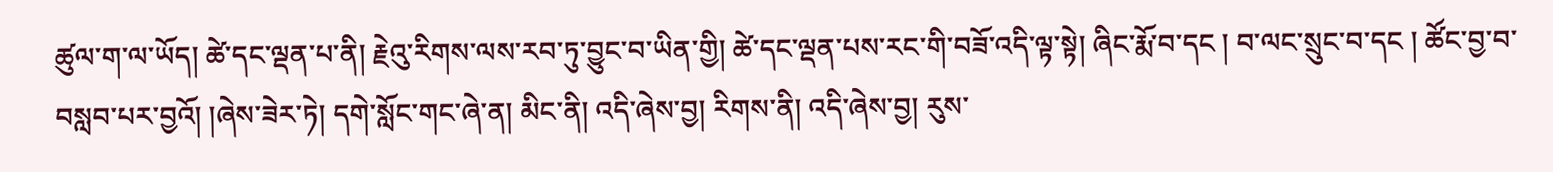ཚུལ་ག་ལ་ཡོད། ཚེ་དང་ལྡན་པ་ནི། རྗེའུ་རིགས་ལས་རབ་ཏུ་བྱུང་བ་ཡིན་གྱི། ཚེ་དང་ལྡན་པས་རང་གི་བཟོ་འདི་ལྟ་སྟེ། ཞིང་རྨོ་བ་དང ། བ་ལང་སྲུང་བ་དང ། ཚོང་བྱ་བ་བསླབ་པར་བྱའོ། །ཞེས་ཟེར་ཏེ། དགེ་སློང་གང་ཞེ་ན། མིང་ནི། འདི་ཞེས་བྱ། རིགས་ནི། འདི་ཞེས་བྱ། རུས་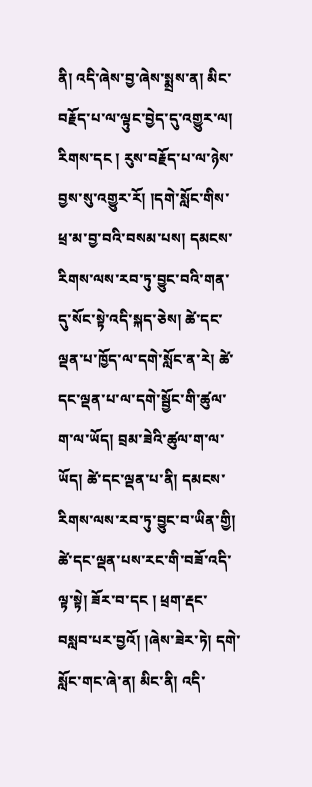ནི། འདི་ཞེས་བྱ་ཞེས་སྨྲས་ན། མིང་བརྗོད་པ་ལ་ལྟུང་བྱེད་དུ་འགྱུར་ལ། རིགས་དང ། རུས་བརྗོད་པ་ལ་ཉེས་བྱས་སུ་འགྱུར་རོ། །དགེ་སློང་གིས་ཕྲ་མ་བྱ་བའི་བསམ་པས། དམངས་རིགས་ལས་རབ་ཏུ་བྱུང་བའི་གན་དུ་སོང་སྟེ་འདི་སྐད་ཅེས། ཚེ་དང་ལྡན་པ་ཁྱོད་ལ་དགེ་སློང་ན་རེ། ཚེ་དང་ལྡན་པ་ལ་དགེ་སྦྱོང་གི་ཚུལ་ག་ལ་ཡོད། བྲམ་ཟེའི་ཚུལ་ག་ལ་ཡོད། ཚེ་དང་ལྡན་པ་ནི། དམངས་རིགས་ལས་རབ་ཏུ་བྱུང་བ་ཡིན་གྱི། ཚེ་དང་ལྡན་པས་རང་གི་བཟོ་འདི་ལྟ་སྟེ། ཟོར་བ་དང ། ཕྲག་རྡང་བསླབ་པར་བྱའོ། །ཞེས་ཟེར་ཏེ། དགེ་སློང་གང་ཞེ་ན། མིང་ནི། འདི་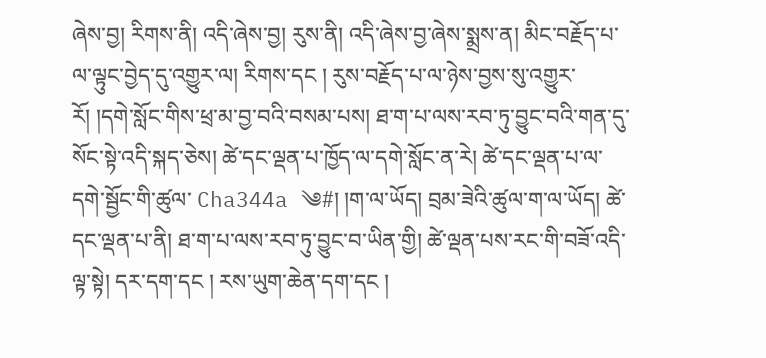ཞེས་བྱ། རིགས་ནི། འདི་ཞེས་བྱ། རུས་ནི། འདི་ཞེས་བྱ་ཞེས་སྨྲས་ན། མིང་བརྗོད་པ་ལ་ལྟུང་བྱེད་དུ་འགྱུར་ལ། རིགས་དང ། རུས་བརྗོད་པ་ལ་ཉེས་བྱས་སུ་འགྱུར་རོ། །དགེ་སློང་གིས་ཕྲ་མ་བྱ་བའི་བསམ་པས། ཐ་ག་པ་ལས་རབ་ཏུ་བྱུང་བའི་གན་དུ་སོང་སྟེ་འདི་སྐད་ཅེས། ཚེ་དང་ལྡན་པ་ཁྱོད་ལ་དགེ་སློང་ན་རེ། ཚེ་དང་ལྡན་པ་ལ་དགེ་སྦྱོང་གི་ཚུལ་ Cha344a ༄#། །ག་ལ་ཡོད། བྲམ་ཟེའི་ཚུལ་ག་ལ་ཡོད། ཚེ་དང་ལྡན་པ་ནི། ཐ་ག་པ་ལས་རབ་ཏུ་བྱུང་བ་ཡིན་གྱི། ཚེ་ལྡན་པས་རང་གི་བཟོ་འདི་ལྟ་སྟེ། དར་དག་དང ། རས་ཡུག་ཆེན་དག་དང །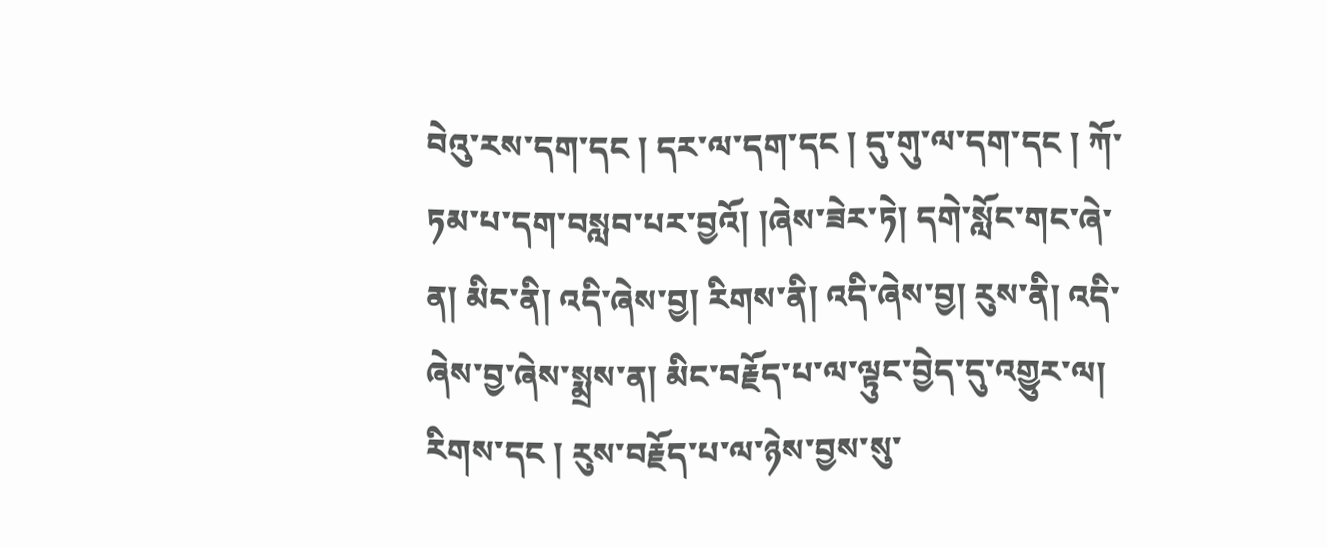བེའུ་རས་དག་དང ། དར་ལ་དག་དང ། དུ་གུ་ལ་དག་དང ། ཀོ་ཏམ་པ་དག་བསླབ་པར་བྱའོ། །ཞེས་ཟེར་ཏེ། དགེ་སློང་གང་ཞེ་ན། མིང་ནི། འདི་ཞེས་བྱ། རིགས་ནི། འདི་ཞེས་བྱ། རུས་ནི། འདི་ཞེས་བྱ་ཞེས་སྨྲས་ན། མིང་བརྗོད་པ་ལ་ལྟུང་བྱེད་དུ་འགྱུར་ལ། རིགས་དང ། རུས་བརྗོད་པ་ལ་ཉེས་བྱས་སུ་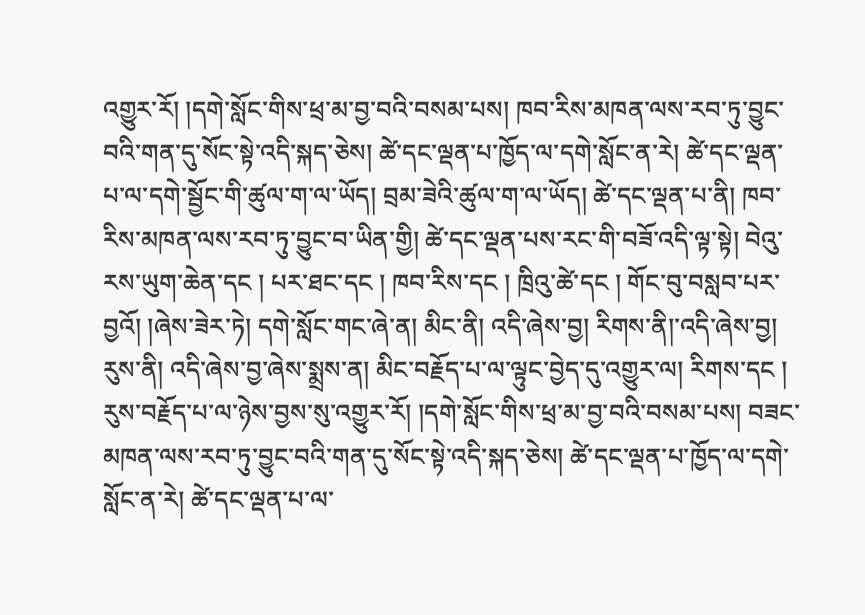འགྱུར་རོ། །དགེ་སློང་གིས་ཕྲ་མ་བྱ་བའི་བསམ་པས། ཁབ་རིས་མཁན་ལས་རབ་ཏུ་བྱུང་བའི་གན་དུ་སོང་སྟེ་འདི་སྐད་ཅེས། ཚེ་དང་ལྡན་པ་ཁྱོད་ལ་དགེ་སློང་ན་རེ། ཚེ་དང་ལྡན་པ་ལ་དགེ་སྦྱོང་གི་ཚུལ་ག་ལ་ཡོད། བྲམ་ཟེའི་ཚུལ་ག་ལ་ཡོད། ཚེ་དང་ལྡན་པ་ནི། ཁབ་རིས་མཁན་ལས་རབ་ཏུ་བྱུང་བ་ཡིན་གྱི། ཚེ་དང་ལྡན་པས་རང་གི་བཟོ་འདི་ལྟ་སྟེ། བེའུ་རས་ཡུག་ཆེན་དང ། པར་ཐང་དང ། ཁབ་རིས་དང ། ཁྲིའུ་ཚེ་དང ། གོང་བུ་བསླབ་པར་བྱའོ། །ཞེས་ཟེར་ཏེ། དགེ་སློང་གང་ཞེ་ན། མིང་ནི། འདི་ཞེས་བྱ། རིགས་ནི།་འདི་ཞེས་བྱ། རུས་ནི། འདི་ཞེས་བྱ་ཞེས་སྨྲས་ན། མིང་བརྗོད་པ་ལ་ལྟུང་བྱེད་དུ་འགྱུར་ལ། རིགས་དང ། རུས་བརྗོད་པ་ལ་ཉེས་བྱས་སུ་འགྱུར་རོ། །དགེ་སློང་གིས་ཕྲ་མ་བྱ་བའི་བསམ་པས། བཟང་མཁན་ལས་རབ་ཏུ་བྱུང་བའི་གན་དུ་སོང་སྟེ་འདི་སྐད་ཅེས། ཚེ་དང་ལྡན་པ་ཁྱོད་ལ་དགེ་སློང་ན་རེ། ཚེ་དང་ལྡན་པ་ལ་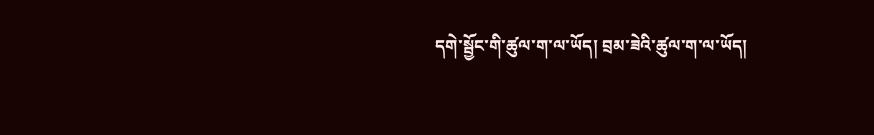དགེ་སྦྱོང་གི་ཚུལ་ག་ལ་ཡོད། བྲམ་ཟེའི་ཚུལ་ག་ལ་ཡོད།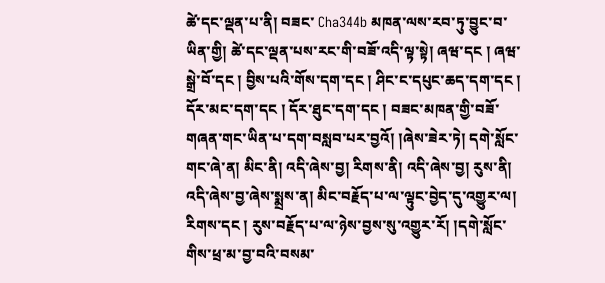ཚེ་དང་ལྡན་པ་ནི། བཟང་ Cha344b མཁན་ལས་རབ་ཏུ་བྱུང་བ་ཡིན་གྱི། ཚེ་དང་ལྡན་པས་རང་གི་བཟོ་འདི་ལྟ་སྟེ། ཞཝ་དང ། ཞཝ་སྒྲེ་བོ་དང ། བྱིས་པའི་གོས་དག་དང ། ཤིང་ང་དཔུང་ཆད་དག་དང ། དོར་མང་དག་དང ། དོར་ཐུང་དག་དང ། བཟང་མཁན་གྱི་བཟོ་གཞན་གང་ཡིན་པ་དག་བསླབ་པར་བྱའོ། །ཞེས་ཟེར་ཏེ། དགེ་སློང་གང་ཞེ་ན། མིང་ནི། འདི་ཞེས་བྱ། རིགས་ནི། འདི་ཞེས་བྱ། རུས་ནི། འདི་ཞེས་བྱ་ཞེས་སྨྲས་ན། མིང་བརྗོད་པ་ལ་ལྟུང་བྱེད་དུ་འགྱུར་ལ། རིགས་དང ། རུས་བརྗོད་པ་ལ་ཉེས་བྱས་སུ་འགྱུར་རོ། །དགེ་སློང་གིས་ཕྲ་མ་བྱ་བའི་བསམ་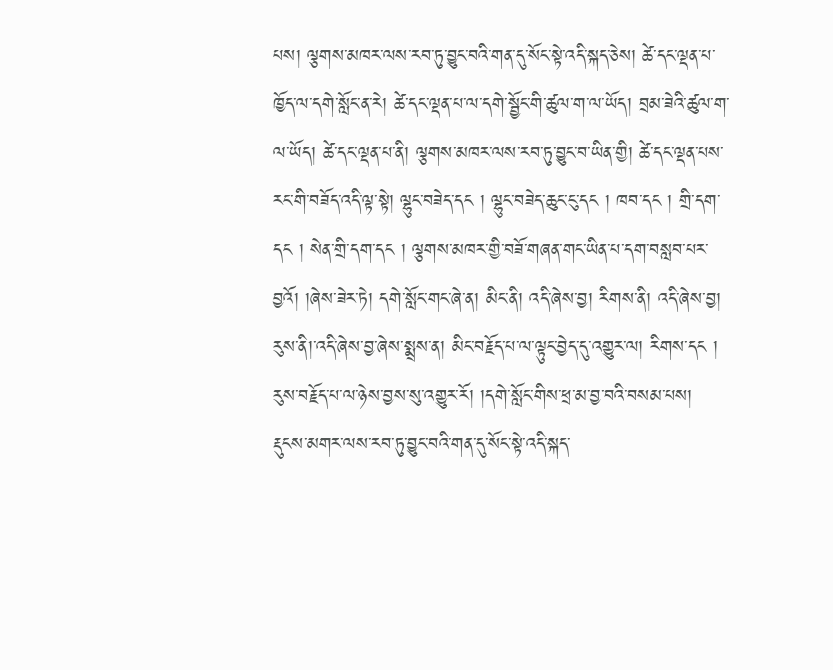པས། ལྕགས་མཁར་ལས་རབ་ཏུ་བྱུང་བའི་གན་དུ་སོང་སྟེ་འདི་སྐད་ཅེས། ཚེ་དང་ལྡན་པ་ཁྱོད་ལ་དགེ་སློང་ན་རེ། ཚེ་དང་ལྡན་པ་ལ་དགེ་སྦྱོང་གི་ཚུལ་ག་ལ་ཡོད། བྲམ་ཟེའི་ཚུལ་ག་ལ་ཡོད། ཚེ་དང་ལྡན་པ་ནི། ལྕགས་མཁར་ལས་རབ་ཏུ་བྱུང་བ་ཡིན་གྱི། ཚེ་དང་ལྡན་པས་རང་གི་བཟོད་འདི་ལྟ་སྟེ། ལྷུང་བཟེད་དང ། ལྷུང་བཟེད་ཆུང་ངུ་དང ། ཁབ་དང ། གྲི་དག་དང ། སེན་གྲི་དག་དང ། ལྕགས་མཁར་གྱི་བཟོ་གཞན་གང་ཡིན་པ་དག་བསླབ་པར་བྱའོ། །ཞེས་ཟེར་ཏེ། དགེ་སློང་གང་ཞེ་ན། མིང་ནི། འདི་ཞེས་བྱ། རིགས་ནི། འདི་ཞེས་བྱ། རུས་ནི།་འདི་ཞེས་བྱ་ཞེས་སྨྲས་ན། མིང་བརྗོད་པ་ལ་ལྟུང་བྱེད་དུ་འགྱུར་ལ། རིགས་དང ། རུས་བརྗོད་པ་ལ་ཉེས་བྱས་སུ་འགྱུར་རོ། །དགེ་སློང་གིས་ཕྲ་མ་བྱ་བའི་བསམ་པས། རྡུངས་མགར་ལས་རབ་ཏུ་བྱུང་བའི་གན་དུ་སོང་སྟེ་འདི་སྐད་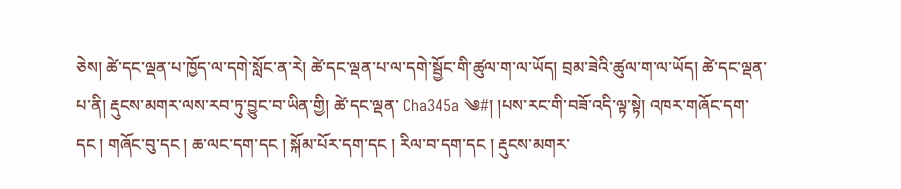ཅེས། ཚེ་དང་ལྡན་པ་ཁྱོད་ལ་དགེ་སློང་ན་རེ། ཚེ་དང་ལྡན་པ་ལ་དགེ་སྦྱོང་གི་ཚུལ་ག་ལ་ཡོད། བྲམ་ཟེའི་ཚུལ་ག་ལ་ཡོད། ཚེ་དང་ལྡན་པ་ནི། རྡུངས་མགར་ལས་རབ་ཏུ་བྱུང་བ་ཡིན་གྱི། ཚེ་དང་ལྡན་ Cha345a ༄#། །པས་རང་གི་བཟོ་འདི་ལྟ་སྟེ། འཁར་གཞོང་དག་དང ། གཞོང་བུ་དང ། ཆ་ལང་དག་དང ། སྐོམ་པོར་དག་དང ། རིལ་བ་དག་དང ། རྡུངས་མགར་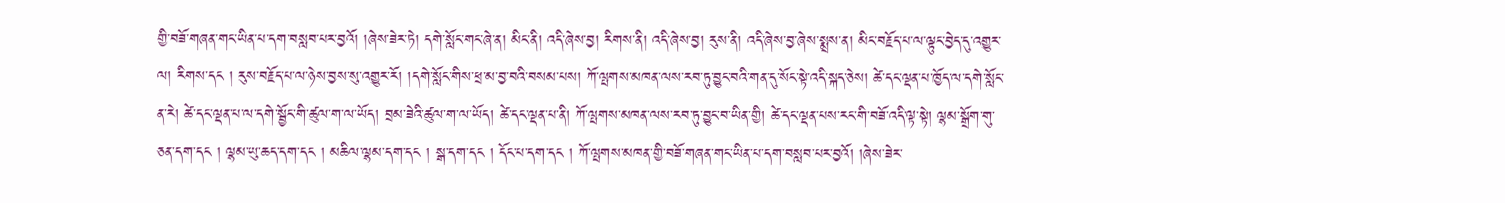གྱི་བཟོ་གཞན་གང་ཡིན་པ་དག་བསླབ་པར་བྱའོ། །ཞེས་ཟེར་ཏེ། དགེ་སློང་གང་ཞེ་ན། མིང་ནི། འདི་ཞེས་བྱ། རིགས་ནི། འདི་ཞེས་བྱ། རུས་ནི། འདི་ཞེས་བྱ་ཞེས་སྨྲས་ན། མིང་བརྗོད་པ་ལ་ལྟུང་བྱེད་དུ་འགྱུར་ལ། རིགས་དང ། རུས་བརྗོད་པ་ལ་ཉེས་བྱས་སུ་འགྱུར་རོ། །དགེ་སློང་གིས་ཕྲ་མ་བྱ་བའི་བསམ་པས། ཀོ་ལྤགས་མཁན་ལས་རབ་ཏུ་བྱུང་བའི་གན་དུ་སོང་སྟེ་འདི་སྐད་ཅེས། ཚེ་དང་ལྡན་པ་ཁྱོད་ལ་དགེ་སློང་ན་རེ། ཚེ་དང་ལྡན་པ་ལ་དགེ་སྦྱོང་གི་ཚུལ་ག་ལ་ཡོད། བྲམ་ཟེའི་ཚུལ་ག་ལ་ཡོད། ཚེ་དང་ལྡན་པ་ནི། ཀོ་ལྤགས་མཁན་ལས་རབ་ཏུ་བྱུང་བ་ཡིན་གྱི། ཚེ་དང་ལྡན་པས་རང་གི་བཟོ་འདི་ལྟ་སྟེ། ལྷམ་སྒྲོག་གུ་ཅན་དག་དང ། ལྷམ་ཡུ་ཆད་དག་དང ། མཆིལ་ལྷམ་དག་དང ། སྒ་དག་དང ། དོང་པ་དག་དང ། ཀོ་ལྤགས་མཁན་གྱི་བཟོ་གཞན་གང་ཡིན་པ་དག་བསླབ་པར་བྱའོ། །ཞེས་ཟེར་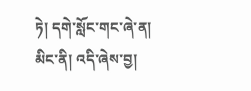ཏེ། དགེ་སློང་གང་ཞེ་ན། མིང་ནི། འདི་ཞེས་བྱ།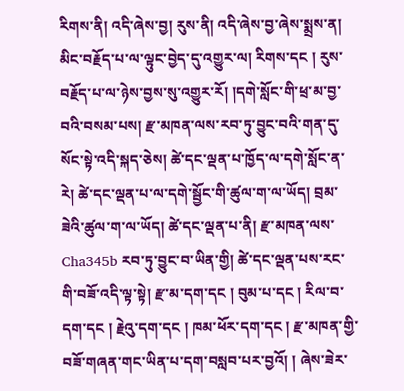རིགས་ནི། འདི་ཞེས་བྱ། རུས་ནི། འདི་ཞེས་བྱ་ཞེས་སྨྲས་ན། མིང་བརྗོད་པ་ལ་ལྟུང་བྱེད་དུ་འགྱུར་ལ། རིགས་དང ། རུས་བརྗོད་པ་ལ་ཉེས་བྱས་སུ་འགྱུར་རོ། །དགེ་སློང་གི་ཕྲ་མ་བྱ་བའི་བསམ་པས། རྫ་མཁན་ལས་རབ་ཏུ་བྱུང་བའི་གན་དུ་སོང་སྟེ་འདི་སྐད་ཅེས། ཚེ་དང་ལྡན་པ་ཁྱོད་ལ་དགེ་སློང་ན་རེ། ཚེ་དང་ལྡན་པ་ལ་དགེ་སྦྱོང་གི་ཚུལ་ག་ལ་ཡོད། བྲམ་ཟེའི་ཚུལ་ག་ལ་ཡོད། ཚེ་དང་ལྡན་པ་ནི། རྫ་མཁན་ལས་ Cha345b རབ་ཏུ་བྱུང་བ་ཡིན་གྱི། ཚེ་དང་ལྡན་པས་རང་གི་བཟོ་འདི་ལྟ་སྟེ། རྫ་མ་དག་དང ། བུམ་པ་དང ། རིལ་བ་དག་དང ། རྗེའུ་དག་དང ། ཁམ་ཕོར་དག་དང ། རྫ་མཁན་གྱི་བཟོ་གཞན་གང་ཡིན་པ་དག་བསླབ་པར་བྱའོ། ། ཞེས་ཟེར་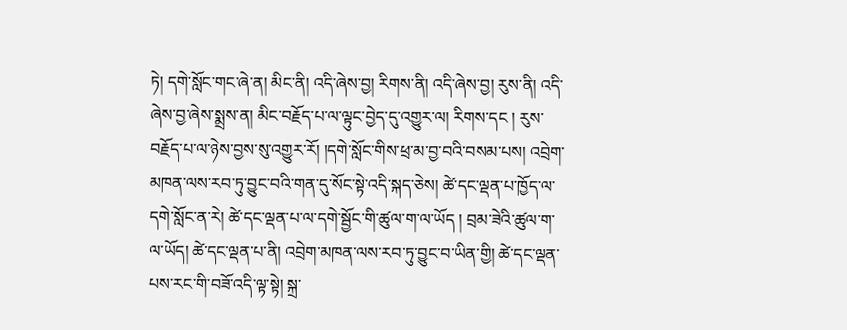ཏེ། དགེ་སློང་གང་ཞེ་ན། མིང་ནི། འདི་ཞེས་བྱ། རིགས་ནི། འདི་ཞེས་བྱ། རུས་ནི། འདི་ཞེས་བྱ་ཞེས་སྨྲས་ན། མིང་བརྗོད་པ་ལ་ལྟུང་བྱེད་དུ་འགྱུར་ལ། རིགས་དང ། རུས་བརྗོད་པ་ལ་ཉེས་བྱས་སུ་འགྱུར་རོ། །དགེ་སློང་གིས་ཕྲ་མ་བྱ་བའི་བསམ་པས། འབྲེག་མཁན་ལས་རབ་ཏུ་བྱུང་བའི་གན་དུ་སོང་སྟེ་འདི་སྐད་ཅེས། ཚེ་དང་ལྡན་པ་ཁྱོད་ལ་དགེ་སློང་ན་རེ། ཚེ་དང་ལྡན་པ་ལ་དགེ་སྦྱོང་གི་ཚུལ་ག་ལ་ཡོད ། བྲམ་ཟེའི་ཚུལ་ག་ལ་ཡོད། ཚེ་དང་ལྡན་པ་ནི། འབྲེག་མཁན་ལས་རབ་ཏུ་བྱུང་བ་ཡིན་གྱི། ཚེ་དང་ལྡན་པས་རང་གི་བཟོ་འདི་ལྟ་སྟེ། སྐྲ་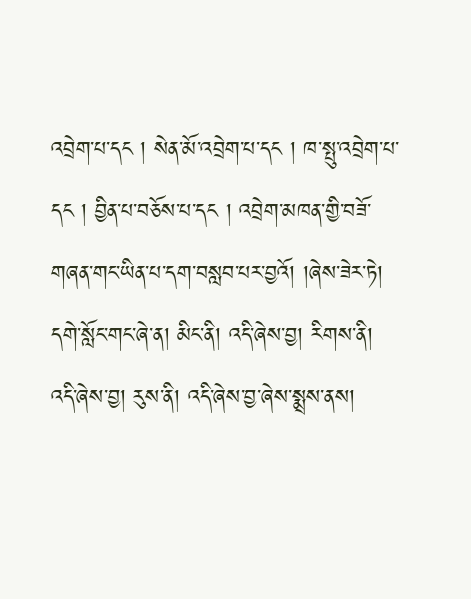འབྲེག་པ་དང ། སེན་མོ་འབྲེག་པ་དང ། ཁ་སྤུ་འབྲེག་པ་དང ། བྱིན་པ་བཅོས་པ་དང ། འབྲེག་མཁན་གྱི་བཟོ་གཞན་གང་ཡིན་པ་དག་བསླབ་པར་བྱའོ། །ཞེས་ཟེར་ཏེ། དགེ་སློང་གང་ཞེ་ན། མིང་ནི། འདི་ཞེས་བྱ། རིགས་ནི། འདི་ཞེས་བྱ། རུས་ནི། འདི་ཞེས་བྱ་ཞེས་སྨྲས་ནས།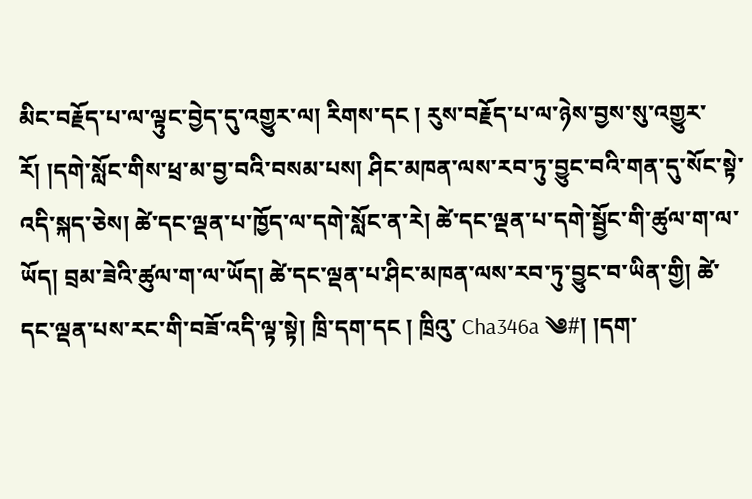མིང་བརྗོད་པ་ལ་ལྟུང་བྱེད་དུ་འགྱུར་ལ། རིགས་དང ། རུས་བརྗོད་པ་ལ་ཉེས་བྱས་སུ་འགྱུར་རོ། །དགེ་སློང་གིས་ཕྲ་མ་བྱ་བའི་བསམ་པས། ཤིང་མཁན་ལས་རབ་ཏུ་བྱུང་བའི་གན་དུ་སོང་སྟེ་འདི་སྐད་ཅེས། ཚེ་དང་ལྡན་པ་ཁྱོད་ལ་དགེ་སློང་ན་རེ། ཚེ་དང་ལྡན་པ་དགེ་སྦྱོང་གི་ཚུལ་ག་ལ་ཡོད། བྲམ་ཟེའི་ཚུལ་ག་ལ་ཡོད། ཚེ་དང་ལྡན་པ་ཤིང་མཁན་ལས་རབ་ཏུ་བྱུང་བ་ཡིན་གྱི། ཚེ་དང་ལྡན་པས་རང་གི་བཟོ་འདི་ལྟ་སྟེ། ཁྲི་དག་དང ། ཁྲིའུ་ Cha346a ༄#། །དག་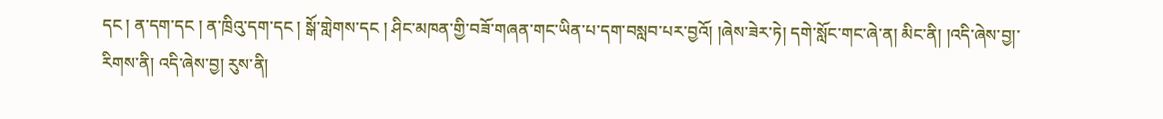དང ། ན་དག་དང ། ན་ཁྲིའུ་དག་དང ། སྒོ་གླེགས་དང ། ཤིང་མཁན་གྱི་བཟོ་གཞན་གང་ཡིན་པ་དག་བསླབ་པར་བྱའོ། །ཞེས་ཟེར་ཏེ། དགེ་སློང་གང་ཞེ་ན། མིང་ནི། །འདི་ཞེས་བྱ།་རིགས་ནི། འདི་ཞེས་བྱ། རུས་ནི།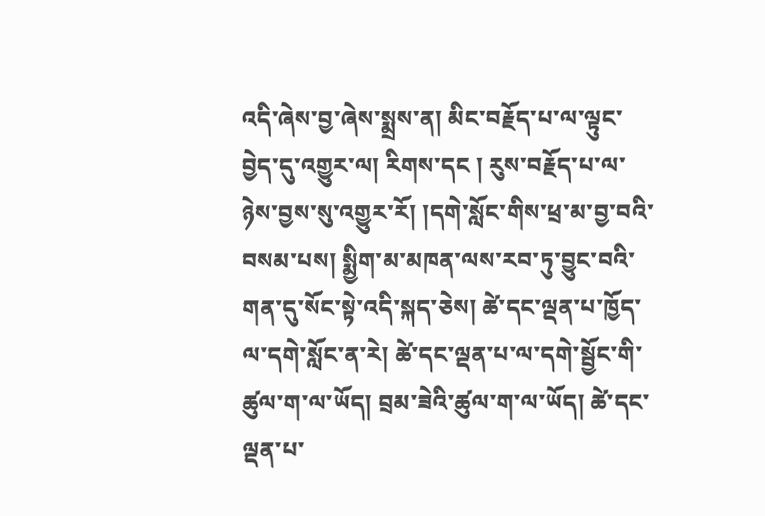འདི་ཞེས་བྱ་ཞེས་སྨྲས་ན། མིང་བརྗོད་པ་ལ་ལྟུང་བྱེད་དུ་འགྱུར་ལ། རིགས་དང ། རུས་བརྗོད་པ་ལ་ཉེས་བྱས་སུ་འགྱུར་རོ། །དགེ་སློང་གིས་ཕྲ་མ་བྱ་བའི་བསམ་པས། སྨྱིག་མ་མཁན་ལས་རབ་ཏུ་བྱུང་བའི་གན་དུ་སོང་སྟེ་འདི་སྐད་ཅེས། ཚེ་དང་ལྡན་པ་ཁྱོད་ལ་དགེ་སློང་ན་རེ། ཚེ་དང་ལྡན་པ་ལ་དགེ་སྦྱོང་གི་ཚུལ་ག་ལ་ཡོད། བྲམ་ཟེའི་ཚུལ་ག་ལ་ཡོད། ཚེ་དང་ལྡན་པ་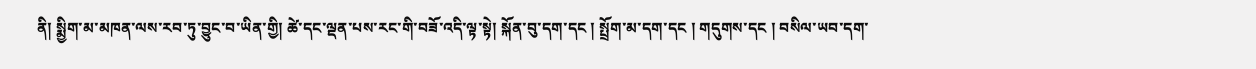ནི། སྨྱིག་མ་མཁན་ལས་རབ་ཏུ་བྱུང་བ་ཡིན་གྱི། ཚེ་དང་ལྡན་པས་རང་གི་བཟོ་འདི་ལྟ་སྟེ། སྐོན་བུ་དག་དང ། སྤྲོག་མ་དག་དང ། གདུགས་དང ། བསིལ་ཡབ་དག་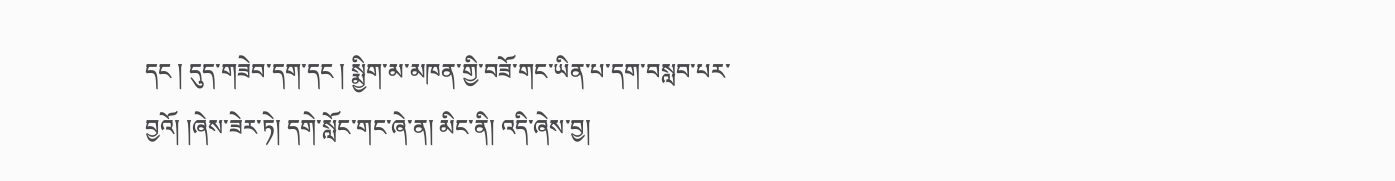དང ། དུད་གཟེབ་དག་དང ། སྨྱིག་མ་མཁན་གྱི་བཟོ་གང་ཡིན་པ་དག་བསླབ་པར་བྱའོ། །ཞེས་ཟེར་ཏེ། དགེ་སློང་གང་ཞེ་ན། མིང་ནི། འདི་ཞེས་བྱ།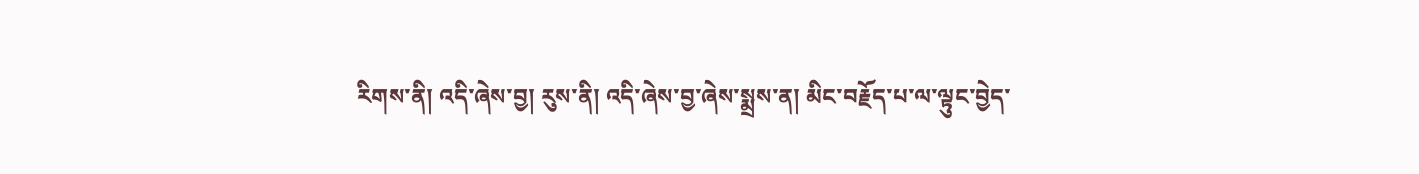རིགས་ནི། འདི་ཞེས་བྱ། རུས་ནི། འདི་ཞེས་བྱ་ཞེས་སྨྲས་ན། མིང་བརྗོད་པ་ལ་ལྟུང་བྱེད་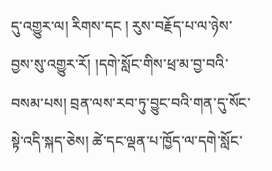དུ་འགྱུར་ལ། རིགས་དང ། རུས་བརྗོད་པ་ལ་ཉེས་བྱས་སུ་འགྱུར་རོ། །དགེ་སློང་གིས་ཕྲ་མ་བྱ་བའི་བསམ་པས། བྲན་ལས་རབ་ཏུ་བྱུང་བའི་གན་དུ་སོང་སྟེ་འདི་སྐད་ཅེས། ཚེ་དང་ལྡན་པ་ཁྱོད་ལ་དགེ་སློང་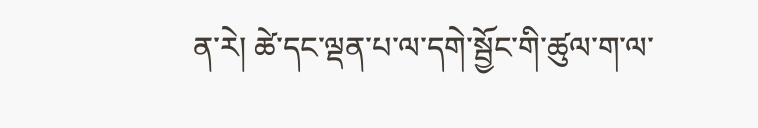ན་རེ། ཚེ་དང་ལྡན་པ་ལ་དགེ་སྦྱོང་གི་ཚུལ་ག་ལ་